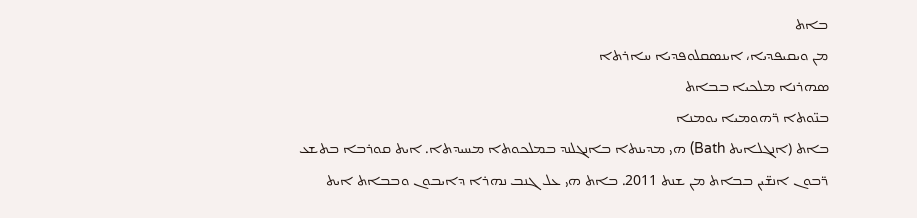ܒܐܬ
ܡܢ ܘܝܩܝܦܕܝܐ، ܐܝܢܣܩܠܘܦܕܝܐ ܚܐܪܬܐ
ܣܗܪܢܐ ܡܠܟܝܐ ܒܒܐܬ
ܒܢ̈ܘܬܐ ܪ̈ܗܘܡܝܐ ܝܘܡܢܐ
ܒܐܬ (ܐܢܓܠܐܝܬ Bath) ܗܝ ܡܕܝܢܬܐ ܒܐܢܓܠܢܕ ܒܡܠܟܘܬܐ ܡܚܝܕܬܐ. ܐܝܬ ܩܘܪܒܐ ܒܬܫܥ ܪ̈ܒܘܢ ܐܢܫ̈ܝܢ ܒܒܐܬ ܡܢ ܫܢܬ 2011. ܒܐܬ ܗܝ ܥܠ ܓܢܒ ܢܗܪܐ ܕܐܝܒܘܢ ܘܒܒܐܬ ܐܝܬ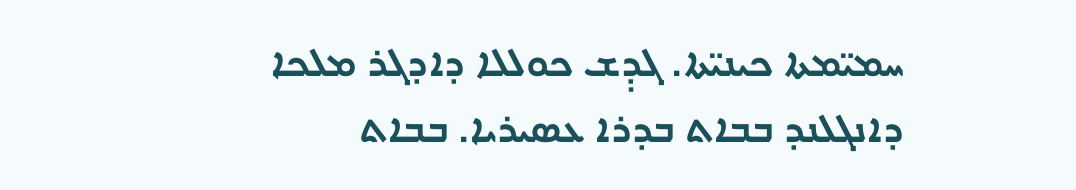ܚܡܝ̈ܡܬܐ ܟܝܢܝ̈ܬܐ. ܓܕ̣ܫ ܟܘܠܠܐ ܕܐܕܓܪ ܡܠܟܐ ܕܐܢܓܠܢܕ ܒܒܐܬ ܒܕܪܐ ܥܣܝܪܝܐ. ܒܒܐܬ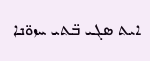ܐܝܬ ܣܓܝ ܒ̈ܬܝ ܚܙܘ̈ܢܐ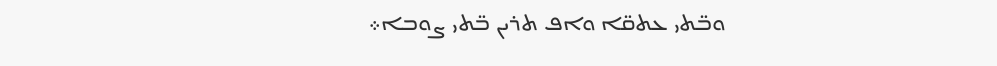ܘܒ̈ܬܝ ܥܬܩ̈ܐ ܘܐܦ ܬܪܝܢ ܒ̈ܬܝ ܨܘܒܐ܀